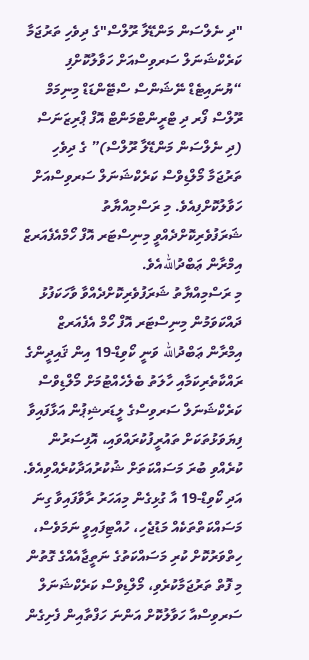"ދި ނެލްސަން މަންޑޭލާ ރޫލްސް"ގެ ދިވެހި ތަރުޖަމާ ކަރެކްޝަނަލް ސަރވިސްއަށް ހަވާލުކޮށްފި
“ޔުނައިޓެޑް ނޭޝަންސް ސްޓޭންޑަޑް މިނިމަމް ރޫލްސް ފޯރ ދި ޓްރީންޓްމަންޓް އޮފް ޕްރިޒަނަސް (ދި ނެލްސަން މަންޑޭލާ ރޫލްސް)” ގެ ދިވެހި ތަރުޖަމާ މޯލްޑިވްސް ކަރެކްޝަނަލް ސަރވިސްއަށް ހަވާލުކޮށްފިއެވެ. މި ރަސްމިއްޔާތު ޝަރަފުވެރިކޮށްދެއްވީ މިނިސްޓަރ އޮފް ހޯމްއެފެއަރޒް އިމްރާން ޢަބްދުاللهއެވެ.
މި ރަސްމިއްޔާތު ޝަރަފުވެރިކޮށްދެއްވާ ވާހަކަފުޅު ދައްކަވަމުން މިނިސްޓަރ އޮފް ހޯމް އެފެއަރޒް އިމްރާން ޢަބްދުالله ވަނީ ކޯވިޑް-19 އިން ޤައިދީންގެ ރައްކާތެރިކަމާއި ހާލަތު ބެލެހެއްޓުމަށް މޯލްޑިވްސް ކަރެކްޝަނަލް ސަރވިސްގެ ލީޑަރޝިޕުން އަޅާފައިވާ ފިޔަވަޅުތަކަށް ތައުރީފުކުރައްވައި، އޮފިސަރުން ކުރެއްވި ބުރަ މަސައްކަތަށް ޝުކުރުއަދާކުރެއްވިއެވެ. އަދި ކޯވިޑް-19 އާ ގުޅިގެން މިއަހަރު ރާވާފައިވާ ގިނަ މަސައްކަތްތަކެއް މަޑުޖެހި، ހުއްޓިފައިވީ ނަމަވެސް، ހިތްވަރުކޮށް ކުރި މަސައްކަތުގެ ނަތީޖާއެއްގެ ގޮތުން މި ފޮތް ތަރުޖަމާކުރެވި، މޯލްޑިވްސް ކަރެކްޝަނަލް ސަރވިސްއާ ހަވާލުކޮށް އަންނަ ހަފްތާއިން ފެށިގެން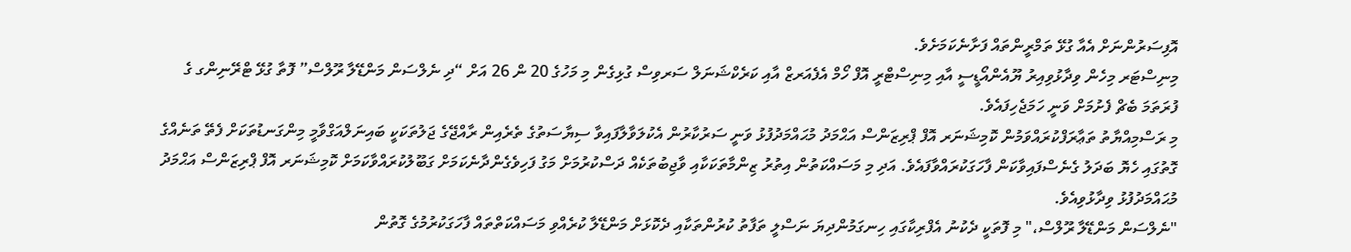އޮފިސަރުންނަށް އެއާ ގުޅޭ ތަމްރީންތައް ފަށާނެކަމަށެވެ.
މިނިސްޓަރ މިހެން ވިދާޅުވިއިރު ޔޫއެންއޯޑީސީ އާއި މިނިސްޓްރީ އޮފް ހޯމް އެފެއަރޒް އާއި ކަރެކްޝަނަލް ސަރވިސް ގުޅިގެން މި މަހުގެ 20 ން 26 އަށް “ދި ނެލްސަން މަންޑޭލާ ރޫލްސް” ފޮތާ ގުޅޭ ޓްރޭނިންގ ގެ ފުރަތަމަ ބެޗް ފެށުމަށް ވަނީ ހަމަޖެހިފައެވެ.
މި ރަސްމިއްޔާތު ތަޢާރަފްކުރައްވަމުން ކޮމިޝަނަރ އޮފް ޕްރިޒަންސް އަޙްމަދު މުޙައްމަދުފުޅު ވަނީ ސަރުކާރުން އެކުލަވާލާފައިވާ ސިޔާސަތުގެ ތެރެއިން ރާއްޖޭގެ ޖަލުތަކަކީ ބައިނަލްއަގްވާމީ މިންގަނޑުތަކަށް ފެތޭ ތަނެއްގެ ގޮތުގައި ހެޔޮ ބަދަލު ގެނެސްފައިވާކަން ފާހަގަކުރައްވާފައެވެ. އަދި މި މަސައްކަތުން އިތުރު ޒިންމާތަކަކާއި ވާޖިބުތަކެއް ދަސްކުރުމަށް މަގު ފަހިވެގެންދާނެކަމަށް ގަބޫލުކުރައްވާކަމަށް ކޮމިޝަނަރ އޮފް ޕްރިޒަންސް އަޙްމަދު މުޙައްމަދުފުޅު ވިދާޅުވިއެވެ.
"ނެލްސަން މަންޑޭލާ ރޫލްސް،" މި ފޮތަކީ ދެކުނު އެފްރިކާގައި ހިނގަމުންދިޔަ ނަސްލީ ތަފާތު ކުރުންތަކާއި ދެކޮޅަށް މަންޑޭލާ ކުރެއްވި މަސައްކަތްތައް ފާހަގަކުރުމުގެ ގޮތުން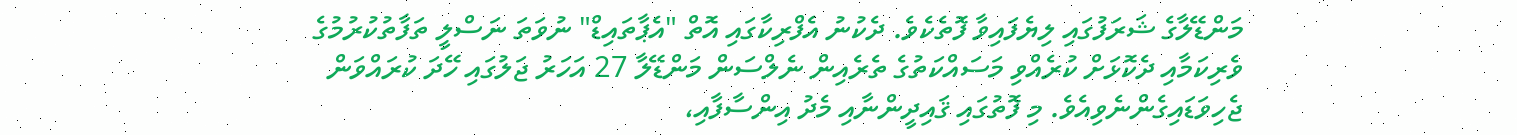މަންޑޭލާގެ ޝަރަފުގައި ލިޔެފައިވާ ފޮތެކެވެ. ދެކުނު އެފްރިކާގައި އޮތް "އެޕާތައިޑް" ނުވަތަ ނަސްލީ ތަފާތުކުރުމުގެ ވެރިކަމާއި ދެކޮޅަށް ކުރެއްވި މަސައްކަތުގެ ތެރެއިން ނެލްސަން މަންޑޭލާ 27 އަހަރު ޖަލުގައި ހޭދަ ކުރައްވަން ޖެހިވަޑައިގެންނެވިއެވެ. މި ފޮތުގައި ޤައިދީންނާއި މެދު އިންސާފާއި،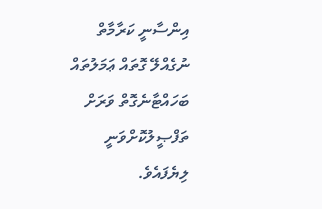އިންސާނީ ކަރާމާތް ނުގެއްލޭ ގޮތައް ޢަމަލުތައް ބަހައްޓާނެގޮތް ވަރަށް ތަފްޞީލުކޮށްވަނީ ލިޔެފައެވެ.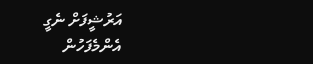އަރުޝީފަށް ނެގީ
އެންމެފަހުން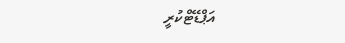އަޕްޑޭޓްކުރީ